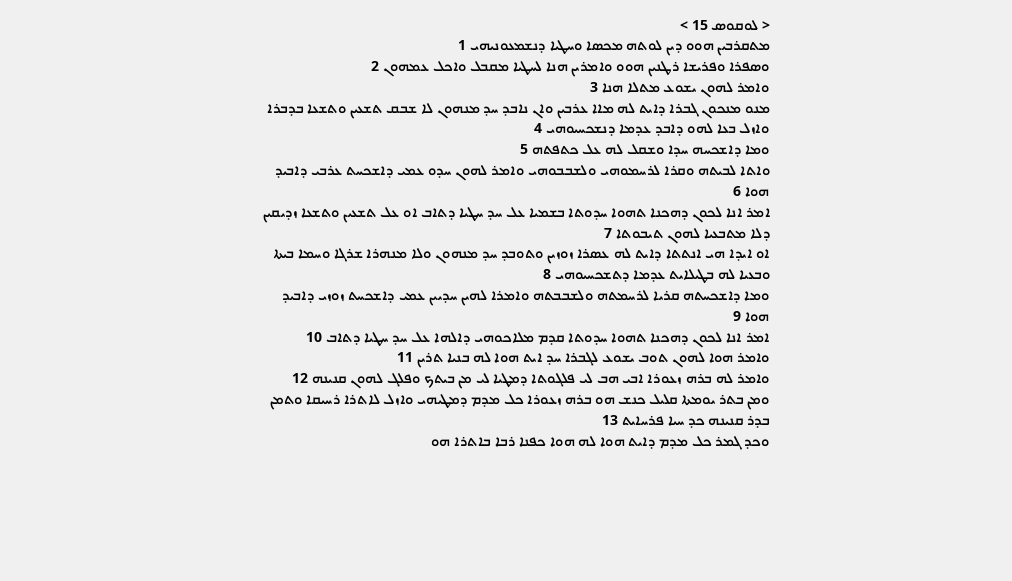< ܠܘܩܘܣ 15 >
ܡܬܩܪܒܝܢ ܗܘܘ ܕܝܢ ܠܘܬܗ ܡܟܤܐ ܘܚܛܝܐ ܕܢܫܡܥܘܢܝܗܝ 1
ܘܤܦܪܐ ܘܦܪܝܫܐ ܪܛܢܝܢ ܗܘܘ ܘܐܡܪܝܢ ܗܢܐ ܠܚܛܝܐ ܡܩܒܠ ܘܐܟܠ ܥܡܗܘܢ 2
ܘܐܡܪ ܠܗܘܢ ܝܫܘܥ ܡܬܠܐ ܗܢܐ 3
ܡܢܘ ܡܢܟܘܢ ܓܒܪܐ ܕܐܝܬ ܠܗ ܡܐܐ ܥܪܒܝܢ ܘܐܢ ܢܐܒܕ ܚܕ ܡܢܗܘܢ ܠܐ ܫܒܩ ܬܫܥܝܢ ܘܬܫܥܐ ܒܕܒܪܐ ܘܐܙܠ ܒܥܐ ܠܗܘ ܕܐܒܕ ܥܕܡܐ ܕܢܫܟܚܝܘܗܝ 4
ܘܡܐ ܕܐܫܟܚܗ ܚܕܐ ܘܫܩܠ ܠܗ ܥܠ ܟܬܦܬܗ 5
ܘܐܬܐ ܠܒܝܬܗ ܘܩܪܐ ܠܪܚܡܘܗܝ ܘܠܫܒܒܘܗܝ ܘܐܡܪ ܠܗܘܢ ܚܕܘ ܥܡܝ ܕܐܫܟܚܬ ܥܪܒܝ ܕܐܒܝܕ ܗܘܐ 6
ܐܡܪ ܐܢܐ ܠܟܘܢ ܕܗܟܢܐ ܬܗܘܐ ܚܕܘܬܐ ܒܫܡܝܐ ܥܠ ܚܕ ܚܛܝܐ ܕܬܐܒ ܐܘ ܥܠ ܬܫܥܝܢ ܘܬܫܥܐ ܙܕܝܩܝܢ ܕܠܐ ܡܬܒܥܝܐ ܠܗܘܢ ܬܝܒܘܬܐ 7
ܐܘ ܐܝܕܐ ܗܝ ܐܢܬܬܐ ܕܐܝܬ ܠܗ ܥܤܪܐ ܙܘܙܝܢ ܘܬܘܒܕ ܚܕ ܡܢܗܘܢ ܘܠܐ ܡܢܗܪܐ ܫܪܓܐ ܘܚܡܐ ܒܝܬܐ ܘܒܥܝܐ ܠܗ ܒܛܝܠܐܝܬ ܥܕܡܐ ܕܬܫܟܚܝܘܗܝ 8
ܘܡܐ ܕܐܫܟܚܬܗ ܩܪܝܐ ܠܪܚܡܬܗ ܘܠܫܒܒܬܗ ܘܐܡܪܐ ܠܗܝܢ ܚܕܝܝܢ ܥܡܝ ܕܐܫܟܚܬ ܙܘܙܝ ܕܐܒܝܕ ܗܘܐ 9
ܐܡܪ ܐܢܐ ܠܟܘܢ ܕܗܟܢܐ ܬܗܘܐ ܚܕܘܬܐ ܩܕܡ ܡܠܐܟܘܗܝ ܕܐܠܗܐ ܥܠ ܚܕ ܚܛܝܐ ܕܬܐܒ 10
ܘܐܡܪ ܗܘܐ ܠܗܘܢ ܬܘܒ ܝܫܘܥ ܠܓܒܪܐ ܚܕ ܐܝܬ ܗܘܐ ܠܗ ܒܢܝܐ ܬܪܝܢ 11
ܘܐܡܪ ܠܗ ܒܪܗ ܙܥܘܪܐ ܐܒܝ ܗܒ ܠܝ ܦܠܓܘܬܐ ܕܡܛܝܐ ܠܝ ܡܢ ܒܝܬܟ ܘܦܠܓ ܠܗܘܢ ܩܢܝܢܗ 12
ܘܡܢ ܒܬܪ ܝܘܡܬܐ ܩܠܝܠ ܟܢܫ ܗܘ ܒܪܗ ܙܥܘܪܐ ܟܠ ܡܕܡ ܕܡܛܝܗܝ ܘܐܙܠ ܠܐܬܪܐ ܪܚܝܩܐ ܘܬܡܢ ܒܕܪ ܩܢܝܢܗ ܟܕ ܚܝܐ ܦܪܚܐܝܬ 13
ܘܟܕ ܓܡܪ ܟܠ ܡܕܡ ܕܐܝܬ ܗܘܐ ܠܗ ܗܘܐ ܟܦܢܐ ܪܒܐ ܒܐܬܪܐ ܗܘ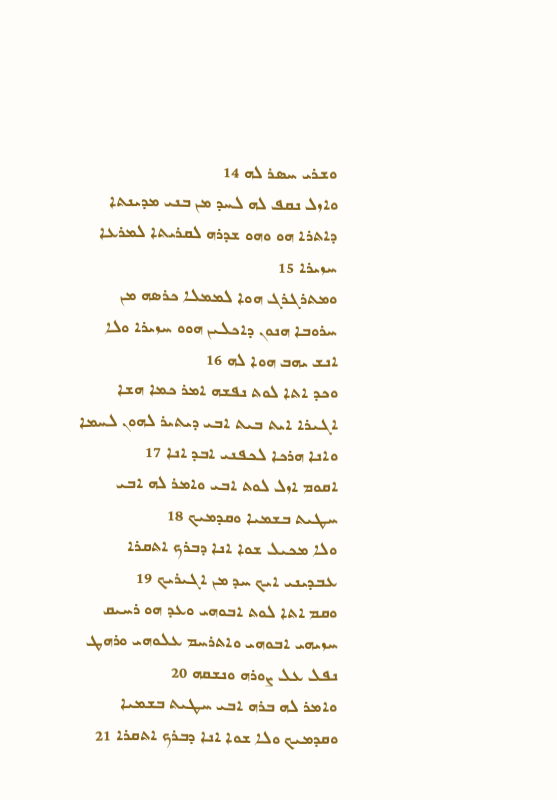ܘܫܪܝ ܚܤܪ ܠܗ 14
ܘܐܙܠ ܢܩܦ ܠܗ ܠܚܕ ܡܢ ܒܢܝ ܡܕܝܢܬܐ ܕܐܬܪܐ ܗܘ ܘܗܘ ܫܕܪܗ ܠܩܪܝܬܐ ܠܡܪܥܐ ܚܙܝܪܐ 15
ܘܡܬܪܓܪܓ ܗܘܐ ܠܡܡܠܐ ܟܪܤܗ ܡܢ ܚܪܘܒܐ ܗܢܘܢ ܕܐܟܠܝܢ ܗܘܘ ܚܙܝܪܐ ܘܠܐ ܐܢܫ ܝܗܒ ܗܘܐ ܠܗ 16
ܘܟܕ ܐܬܐ ܠܘܬ ܢܦܫܗ ܐܡܪ ܟܡܐ ܗܫܐ ܐܓܝܪܐ ܐܝܬ ܒܝܬ ܐܒܝ ܕܝܬܝܪ ܠܗܘܢ ܠܚܡܐ ܘܐܢܐ ܗܪܟܐ ܠܟܦܢܝ ܐܒܕ ܐܢܐ 17
ܐܩܘܡ ܐܙܠ ܠܘܬ ܐܒܝ ܘܐܡܪ ܠܗ ܐܒܝ ܚܛܝܬ ܒܫܡܝܐ ܘܩܕܡܝܟ 18
ܘܠܐ ܡܟܝܠ ܫܘܐ ܐܢܐ ܕܒܪܟ ܐܬܩܪܐ ܥܒܕܝܢܝ ܐܝܟ ܚܕ ܡܢ ܐܓܝܪܝܟ 19
ܘܩܡ ܐܬܐ ܠܘܬ ܐܒܘܗܝ ܘܥܕ ܗܘ ܪܚܝܩ ܚܙܝܗܝ ܐܒܘܗܝ ܘܐܬܪܚܡ ܥܠܘܗܝ ܘܪܗܛ ܢܦܠ ܥܠ ܨܘܪܗ ܘܢܫܩܗ 20
ܘܐܡܪ ܠܗ ܒܪܗ ܐܒܝ ܚܛܝܬ ܒܫܡܝܐ ܘܩܕܡܝܟ ܘܠܐ ܫܘܐ ܐܢܐ ܕܒܪܟ ܐܬܩܪܐ 21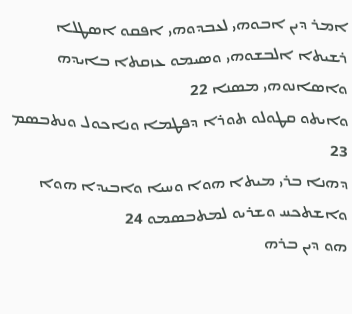ܐܡܪ ܕܝܢ ܐܒܘܗܝ ܠܥܒܕܘܗܝ ܐܦܩܘ ܐܤܛܠܐ ܪܫܝܬܐ ܐܠܒܫܘܗܝ ܘܤܝܡܘ ܥܙܩܬܐ ܒܐܝܕܗ ܘܐܤܐܢܘܗܝ ܡܤܢܐ 22
ܘܐܝܬܘ ܩܛܘܠܘ ܬܘܪܐ ܕܦܛܡܐ ܘܢܐܟܘܠ ܘܢܬܒܤܡ 23
ܕܗܢܐ ܒܪܝ ܡܝܬܐ ܗܘܐ ܘܚܝܐ ܘܐܒܝܕܐ ܗܘܐ ܘܐܫܬܟܚ ܘܫܪܝܘ ܠܡܬܒܤܡܘ 24
ܗܘ ܕܝܢ ܒܪܗ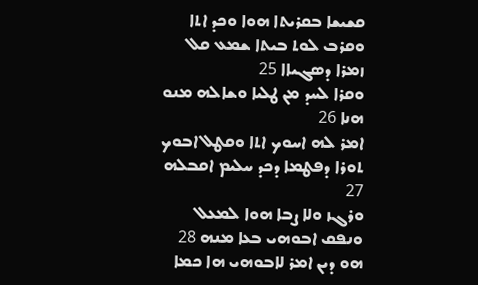ܩܫܝܫܐ ܒܩܪܝܬܐ ܗܘܐ ܘܟܕ ܐܬܐ ܘܩܪܒ ܠܘܬ ܒܝܬܐ ܫܡܥ ܩܠ ܙܡܪܐ ܕܤܓܝܐܐ 25
ܘܩܪܐ ܠܚܕ ܡܢ ܛܠܝܐ ܘܫܐܠܗ ܡܢܘ ܗܢܐ 26
ܐܡܪ ܠܗ ܐܚܘܟ ܐܬܐ ܘܩܛܠ ܐܒܘܟ ܬܘܪܐ ܕܦܛܡܐ ܕܟܕ ܚܠܝܡ ܐܩܒܠܗ 27
ܘܪܓܙ ܘܠܐ ܨܒܐ ܗܘܐ ܠܡܥܠ ܘܢܦܩ ܐܒܘܗܝ ܒܥܐ ܡܢܗ 28
ܗܘ ܕܝܢ ܐܡܪ ܠܐܒܘܗܝ ܗܐ ܟܡܐ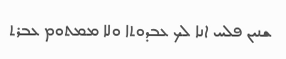ܫܢܝܢ ܦܠܚ ܐܢܐ ܠܟ ܥܒܕܘܬܐ ܘܠܐ ܡܡܬܘܡ ܥܒܪܬ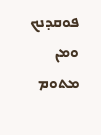ܦܘܩܕܢܟ ܘܡܢ ܡܬܘܡ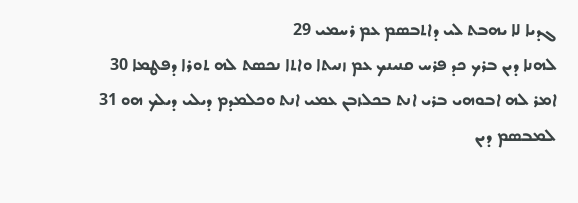ܓܕܝܐ ܠܐ ܝܗܒܬ ܠܝ ܕܐܬܒܤܡ ܥܡ ܪܚܡܝ 29
ܠܗܢܐ ܕܝܢ ܒܪܟ ܟܕ ܦܪܚ ܩܢܝܢܟ ܥܡ ܙܢܝܬܐ ܘܐܬܐ ܢܟܤܬ ܠܗ ܬܘܪܐ ܕܦܛܡܐ 30
ܐܡܪ ܠܗ ܐܒܘܗܝ ܒܪܝ ܐܢܬ ܒܟܠܙܒܢ ܥܡܝ ܐܢܬ ܘܟܠܡܕܡ ܕܝܠܝ ܕܝܠܟ ܗܘ 31
ܠܡܒܤܡ ܕܝܢ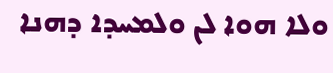ܘܠܐ ܗܘܐ ܠܢ ܘܠܡܚܕܐ ܕܗܢܐ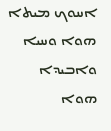ܐܚܘܟ ܡܝܬܐ ܗܘܐ ܘܚܝܐ ܘܐܒܝܕܐ ܗܘܐ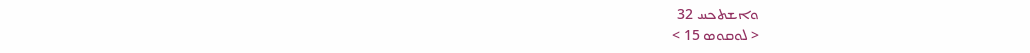ܘܐܫܬܟܚ 32
< ܠܘܩܘܣ 15 >